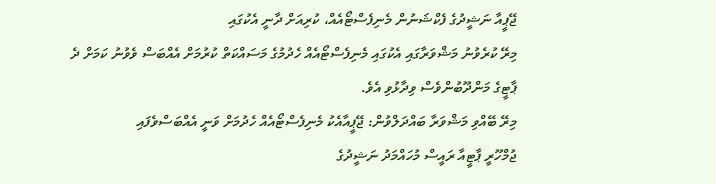ޖޭޕީއާ ނަޝީދުގެ ފެކްޝަނުން މެނިފެސްޓޯއެއް، ކުރިއަށް ދާނީ އެކުގައި
މިރޭ ކުރެވުނު މަޝްވަރާގައި އެކުގައި މެނިފެސްޓޯއެއް ހެދުމުގެ މަސައްކަތް ކުރުމަށް އެއްބަސް ވެވުނު ކަމަށް ދެ ޕާޓީގެ މަންދޫބުންވެސް ވިދާޅުވި އެވެ.
މިރޭ ބޭއްވި މަޝްވަރާ ބައްދަލްވުން: ޖޭޕީއާއެކު މެނިފެސްޓޯއެއް ހެދުމަށް ވަނީ އެއްބަސްވެފައި
ޖުމްހޫރީ ޕާޓީއާ ރައީސް މުހައްމަދު ނަޝީދުގެ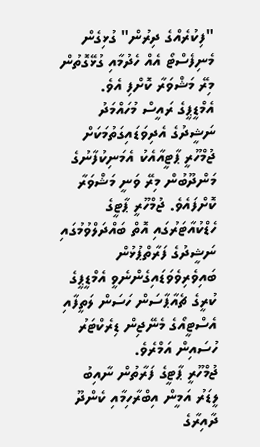"ފިކުރެއްގެ ދިރުން" ގުޅިގެން މެނިފެސްޓޯ އެއް ހެދުމާއި ގުޅޭގޮތުން މިރޭ މަޝްވަރާ ކޮށްފި އެވެ.
އެމްޑީޕީގެ ރައީސް މުހައްމަދު ނަޝީދުގެ އެދިވަޑައިގަތުމަކަށް ޖުމްހޫރީ ޕާޓީއާއެކު އެމަނިކުފާނުގެ މަންދޫބުން މިރޭ ވަނީ މަޝްވަރާ ކޮށްފައެވެ. ޖުމްހޫރީ ޕާޓީގެ ހެޑްކުއާޓަރުގައި އޮތް ބައްދަލްވުމުގައި ނަޝީދުގެ ފަރާތްޕުޅުން ބައިވެރިވެވަޑައިގެންނެވީ އެމްޑީޕީގެ ކުރީގެ ޗެއާޕާސަން ހަސަން ލަތީފާއި އެސްޓީއޯގެ މެނޭޖިން ޑިރެކްޓަރު ހުސައިން އަމްރެވެ.
ޖުމްހޫރީ ޕާޓީގެ ފަރާތުން ނާއިބު ލީޑަރު އަމީން އިބްރާހިމާއި ކެންދޫ ދާއިރާގެ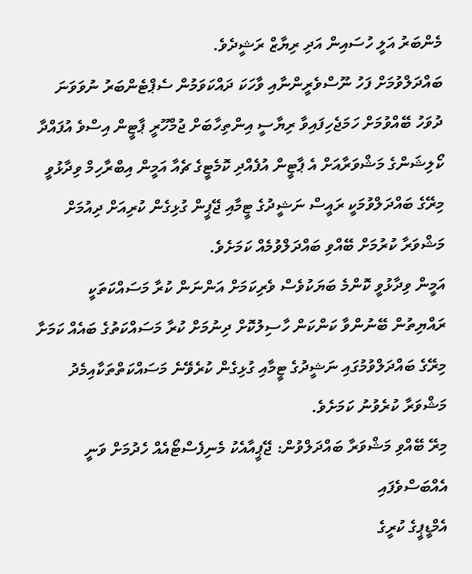މެންބަރު އަލީ ހުސައިން އަދި ރިޔާޒް ރަޝީދެވެ.
ބައްދަލްވުމަށް ފަހު ނޫސްވެރީންނާއި ވާހަކަ ދައްކަވަމުން ސެޕްޓެންބަރު ނުވަވަނަ ދުވަހު ބޭއްވުމަށް ހަމަޖެހިފައިވާ ރިޔާސީ އިންތިހާބަށް ޖުމްހޫރީ ޕާޓީން އިސްވެ އުފައްދާ ކޯލިޝަންގެ މަޝްވަރާއަށް އެ ޕާޓީން އުފެއްދި ކޮމެޓީގެ ޗެއާ އަމީން އިބްރާހިމް ވިދާޅުވީ މިރޭގެ ބައްދަލްވުމަކީ ރައީސް ނަޝީދުގެ ޓީމާއި ޖޭޕީން ގުޅިގެން ކުރިއަށް ދިއުމަށް މަޝްވަރާ ކުރުމަށް ބޭއްވި ބައްދަލްވުމެއް ކަމަށެވެ.
އަމީން ވިދާޅުވީ ކޮންމެ ބަޔަކުވެސް ވެރިކަމަށް އަންނަން ކުރާ މަސައްކަތަކީ ރައްޔިތުން ބޭނުންވާ ކަންކަން ހާސިލުކޮށް ދިނުމަށް ކުރާ މަސައްކަތުގެ ބައެއް ކަމަށާ މިރޭގެ ބައްދަލްވުމުގައި ނަޝީދުގެ ޓީމާއި ގުޅިގެން ކުރެވޭނެ މަސައްކަތްތަކާއިމެދު މަޝްވަރާ ކުރެވުނު ކަމަށެވެ.
މިރޭ ބޭއްވި މަޝްވަރާ ބައްދަލްވުން: ޖޭޕީއާއެކު މެނިފެސްޓޯއެއް ހެދުމަށް ވަނީ އެއްބަސްވެފައި
އެމްޑީޕީގެ ކުރީގެ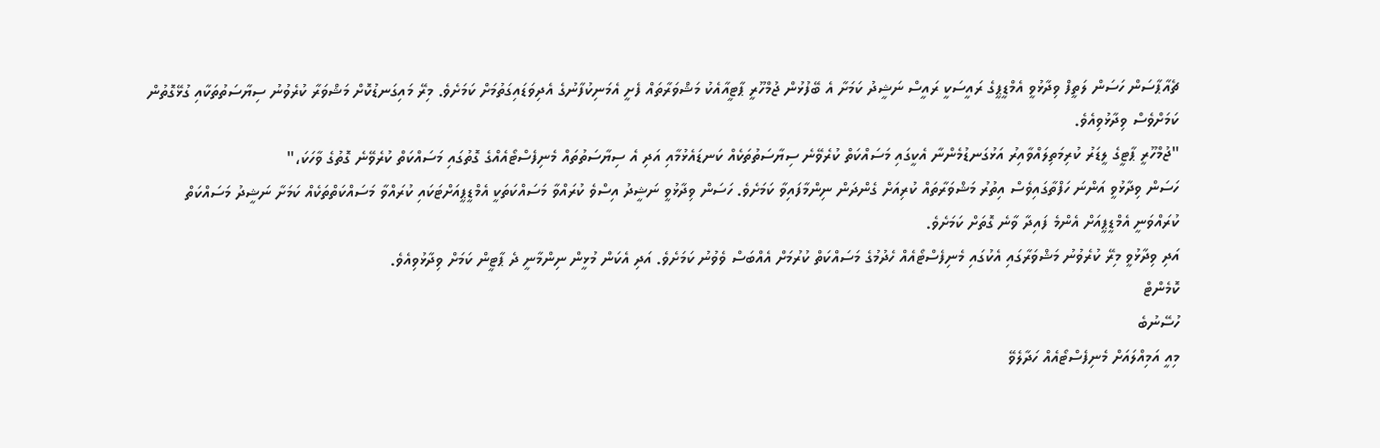ޗެއާޕާސަން ހަސަން ލަތީފް ވިދާޅުވީ އެމްޑީޕީގެ ރައީސަކީ ރައީސް ނަޝީދު ކަމަށާ އެ ބޭފުޅުން ޖުމްހޫރީ ޕާޓީއާއެކު މަޝްވަރާތައް ފެށީ އެމަނިކުފާނުގެ އެދިވަޑައިގަތުމަށް ކަމަށެވެ. މިރޭ މައިގަނޑުކޮށް މަޝްވަރާ ކުރެވުނު ސިޔާސަތުތަކާއި ގުޅޭގޮތުން ކަމަށްވެސް ވިދާޅުވިއެވެ.
"ޖުމްހޫރީ ޕާޓީގެ ލީޑަރު ކުރިމަތިލައްވާއިރު އަޅުގަނޑުމެންނާ އެކީގައި މަސައްކަތް ކުރެވޭނެ ސިޔާސަތުތަކެއް ކަނޑައެޅުމާއި އަދި އެ ސިޔާސަތުތައް މެނިފެސްޓޯއެއްގެ ގޮތުގައި މަސައްކަތް ކުރެވޭނެ ގޮތުގެ ވާހަކަ،"
ހަސަން ވިދާޅުވީ އަންނަ ހަފްތާގައިވެސް އިތުރު މަޝްވަރާތައް ކުރިއަށް ގެންދަން ނިންމާފައިވާ ކަމަށެވެ. ހަސަން ވިދާޅުވީ ނަޝީދު އިސްވެ ކުރައްވާ މަސައްކަތަކީ އެމްޑީޕީއަށްޓަކައި ކުރައްވާ މަސައްކަތްތަކެއް ކަމަށާ ނަޝީދު މަސައްކަތް ކުރައްވަނީ އެމްޑީޕީއަށް އެންމެ ފައިދާ ވާނެ ގޮތަށް ކަމަށެވެ.
އަދި ވިދާޅުވީ މިރޭ ކުރެވުނު މަޝްވަރާގައި އެކުގައި މެނިފެސްޓޯއެއް ހެދުމުގެ މަސައްކަތް ކުރުމަށް އެއްބަސް ވެވުނު ކަމަށެވެ. އަދި އެކަން މުޅީން ނިންމާނީ ދެ ޕާޓީން ކަމަށް ވިދާޅުވިއެވެ.
ކޮމެންޓް
ހުސޭނުބެ
މިއީ އަމިއްލައަށް މެނިފެސްޓޯއެއް ހަދާލެވޭ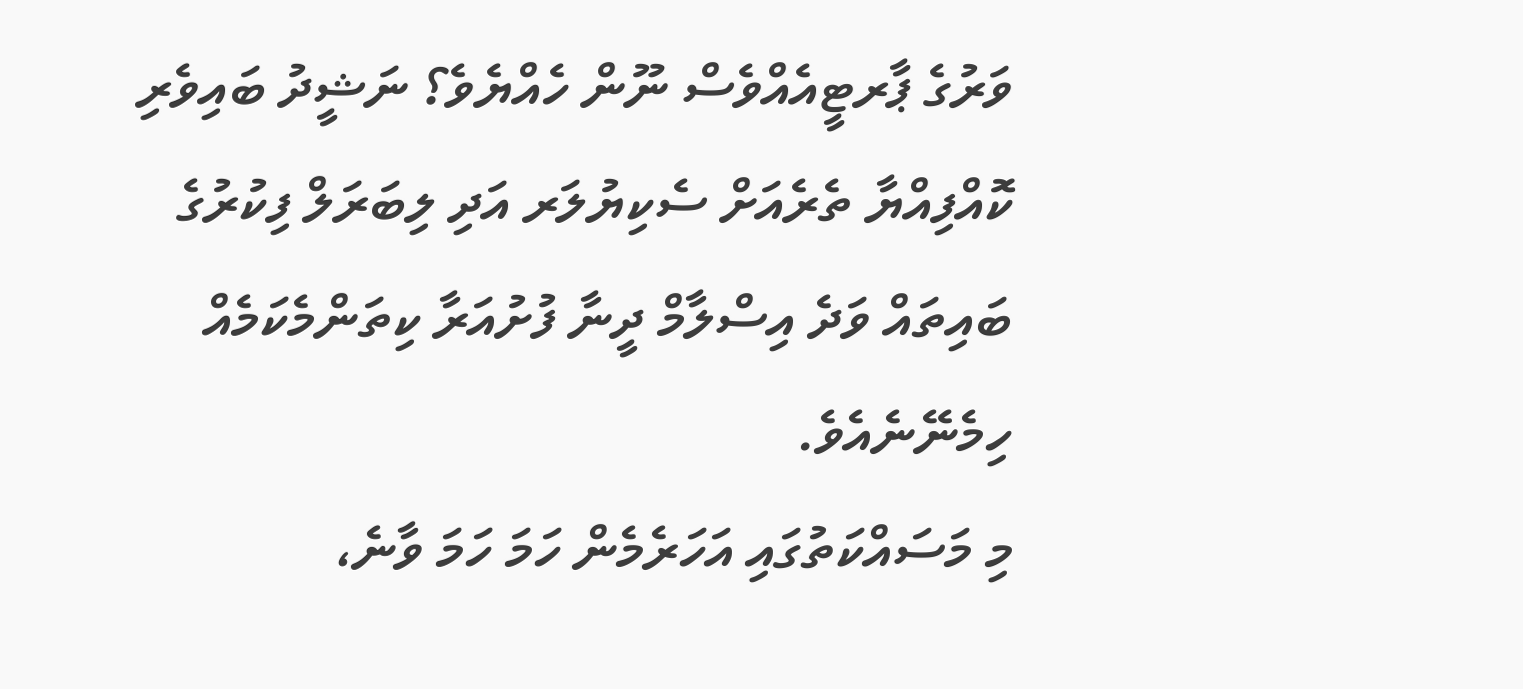ވަރުގެ ޕާރޓީއެއްވެސް ނޫން ހެއްޔެވެ؟ ނަޝީދު ބައިވެރި ކޮއްފިއްޔާ ތެރެއަށް ސެކިޔުލަރ އަދި ލިބަރަލް ފިކުރުގެ ބައިތައް ވަދެ އިސްލާމް ދީނާ ފުށުއަރާ ކިތަންމެކަމެއް ހިމެނޭނެއެވެ.
މި މަސައްކަތުގައި އަހަރެމެން ހަމަ ހަމަ ވާނެ،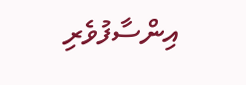އިންސާފުވެރި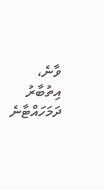ވާނެ، އިތުބާރު ދަމަހައްޓާނެ